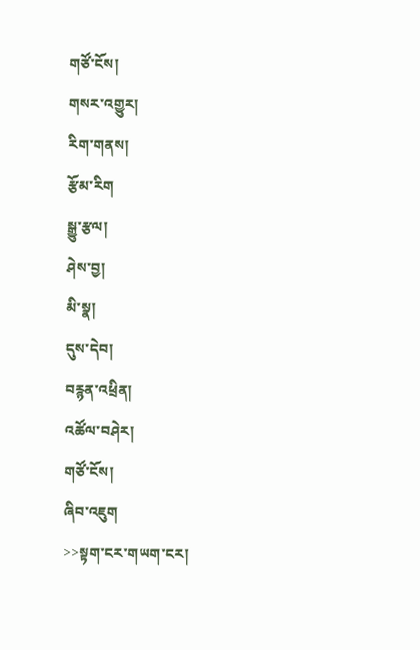གཙོ་ངོས།
གསར་འགྱུར།
རིག་གནས།
རྩོམ་རིག
སྒྱུ་རྩལ།
ཤེས་བྱ།
མི་སྣ།
དུས་དེབ།
བརྙན་འཕྲིན།
འཚོལ་བཤེར།
གཙོ་ངོས།
ཞིབ་འཇུག
>>སྟག་ངར་གཡག་ངར།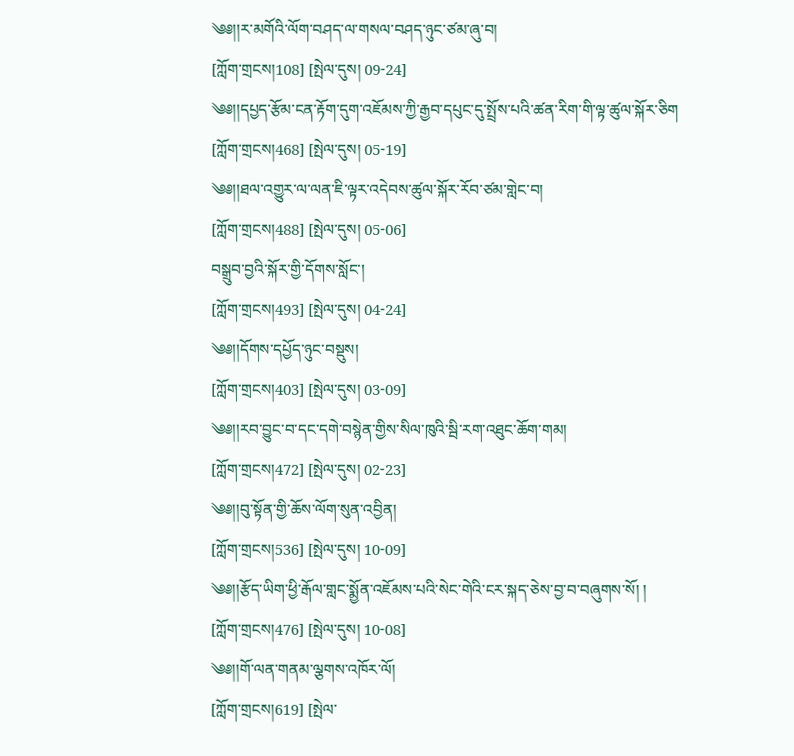༄༅།།ར་མགོའི་ལོག་བཤད་ལ་གསལ་བཤད་ཉུང་ཙམ་ཞུ་བ།
[ཀློག་གྲངས།108] [སྤེལ་དུས། 09-24]
༄༅།།དཔྱད་རྩོམ་ངན་རྟོག་དུག་འཇོམས་ཀྱི་རྒྱབ་དཔུང་དུ་སྤྲོས་པའི་ཚན་རིག་གི་ལྟ་ཚུལ་སྐོར་ཅིག
[ཀློག་གྲངས།468] [སྤེལ་དུས། 05-19]
༄༅།།ཐལ་འགྱུར་ལ་ལན་ཇི་ལྟར་འདེབས་ཚུལ་སྐོར་རོབ་ཙམ་གླེང་བ།
[ཀློག་གྲངས།488] [སྤེལ་དུས། 05-06]
བསྒྲུབ་བྱའི་སྐོར་གྱི་དོགས་སློང་།
[ཀློག་གྲངས།493] [སྤེལ་དུས། 04-24]
༄༅།།དོགས་དཔྱོད་ཉུང་བསྡུས།
[ཀློག་གྲངས།403] [སྤེལ་དུས། 03-09]
༄༅།།རབ་བྱུང་བ་དང་དགེ་བསྙེན་གྱིས་སིལ་ཁུའི་སྦི་རག་འཐུང་ཆོག་གམ།
[ཀློག་གྲངས།472] [སྤེལ་དུས། 02-23]
༄༅།།བུ་སྟོན་གྱི་ཆོས་ལོག་སུན་འབྱིན།
[ཀློག་གྲངས།536] [སྤེལ་དུས། 10-09]
༄༅།།རྩོད་ཡིག་ཕྱི་རྒོལ་གླང་སྨྱོན་འཇོམས་པའི་སེང་གེའི་ངར་སྐད་ཅེས་བྱ་བ་བཞུགས་སོ། །
[ཀློག་གྲངས།476] [སྤེལ་དུས། 10-08]
༄༅།།གོ་ལན་གནམ་ལྕགས་འཁོར་ལོ།
[ཀློག་གྲངས།619] [སྤེལ་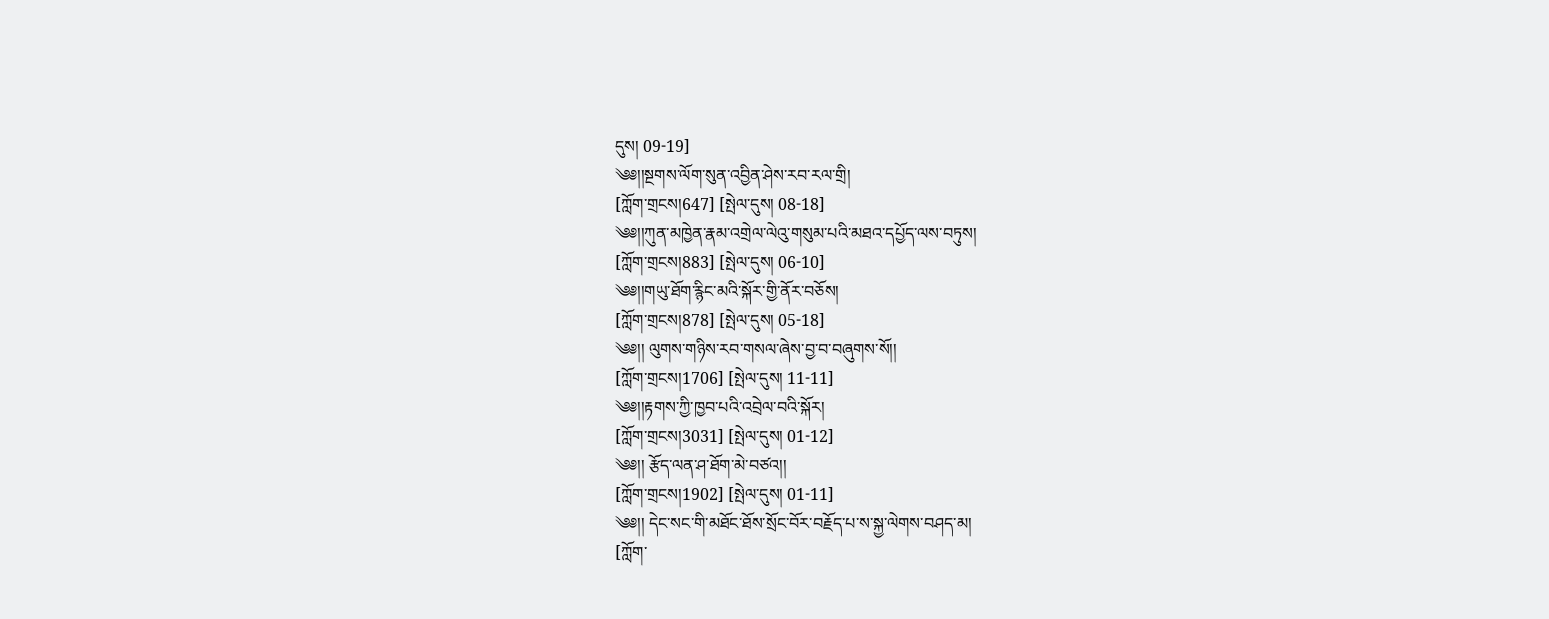དུས། 09-19]
༄༅།།སྔགས་ལོག་སུན་འབྱིན་ཤེས་རབ་རལ་གྲི།
[ཀློག་གྲངས།647] [སྤེལ་དུས། 08-18]
༄༅།།ཀུན་མཁྱེན་རྣམ་འགྲེལ་ལེའུ་གསུམ་པའི་མཐའ་དཔྱོད་ལས་བཏུས།
[ཀློག་གྲངས།883] [སྤེལ་དུས། 06-10]
༄༅།།གཡུ་ཐོག་རྙིང་མའི་སྐོར་གྱི་ནོར་བཅོས།
[ཀློག་གྲངས།878] [སྤེལ་དུས། 05-18]
༄༅།། ལུགས་གཉིས་རབ་གསལ་ཞེས་བྱ་བ་བཞུགས་སོ།།
[ཀློག་གྲངས།1706] [སྤེལ་དུས། 11-11]
༄༅།།རྟགས་ཀྱི་ཁྱབ་པའི་འབྲེལ་བའི་སྐོར།
[ཀློག་གྲངས།3031] [སྤེལ་དུས། 01-12]
༄༅།། རྩོད་ལན་ཤ་ཐོག་མེ་བཙའ།།
[ཀློག་གྲངས།1902] [སྤེལ་དུས། 01-11]
༄༅།། དེང་སང་གི་མཐོང་ཐོས་སྲོང་བོར་བརྗོད་པ་ས་སྐྱ་ལེགས་བཤད་མ།
[ཀློག་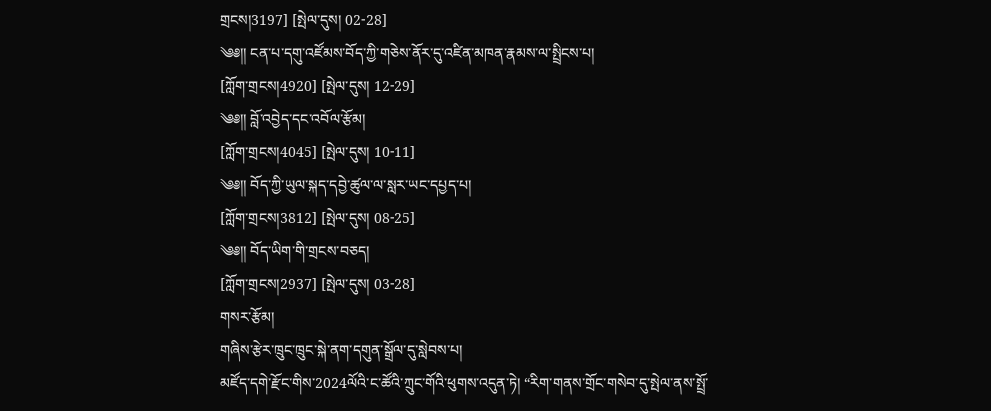གྲངས།3197] [སྤེལ་དུས། 02-28]
༄༅།། ངན་པ་དགུ་འཛོམས་བོད་ཀྱི་གཅེས་ནོར་དུ་འཛིན་མཁན་རྣམས་ལ་སྤྲིངས་པ།
[ཀློག་གྲངས།4920] [སྤེལ་དུས། 12-29]
༄༅།། བློ་འབྱེད་དང་འབོལ་རྩོམ།
[ཀློག་གྲངས།4045] [སྤེལ་དུས། 10-11]
༄༅།། བོད་ཀྱི་ཡུལ་སྐད་དབྱེ་ཚུལ་ལ་སླར་ཡང་དཔྱད་པ།
[ཀློག་གྲངས།3812] [སྤེལ་དུས། 08-25]
༄༅།། བོད་ཡིག་གི་གྲངས་བཅད།
[ཀློག་གྲངས།2937] [སྤེལ་དུས། 03-28]
གསར་རྩོམ།
གཞིས་རྩེར་ཁྲུང་ཁྲུང་སྐེ་ནག་དགུན་སྒྲོལ་དུ་སླེབས་པ།
མཛོད་དགེ་རྫོང་གིས་2024ལོའི་ང་ཚོའི་ཀྲུང་གོའི་ཕུགས་འདུན་ཏེ། “རིག་གནས་གྲོང་གསེབ་དུ་སྤེལ་ནས་སྤྲོ་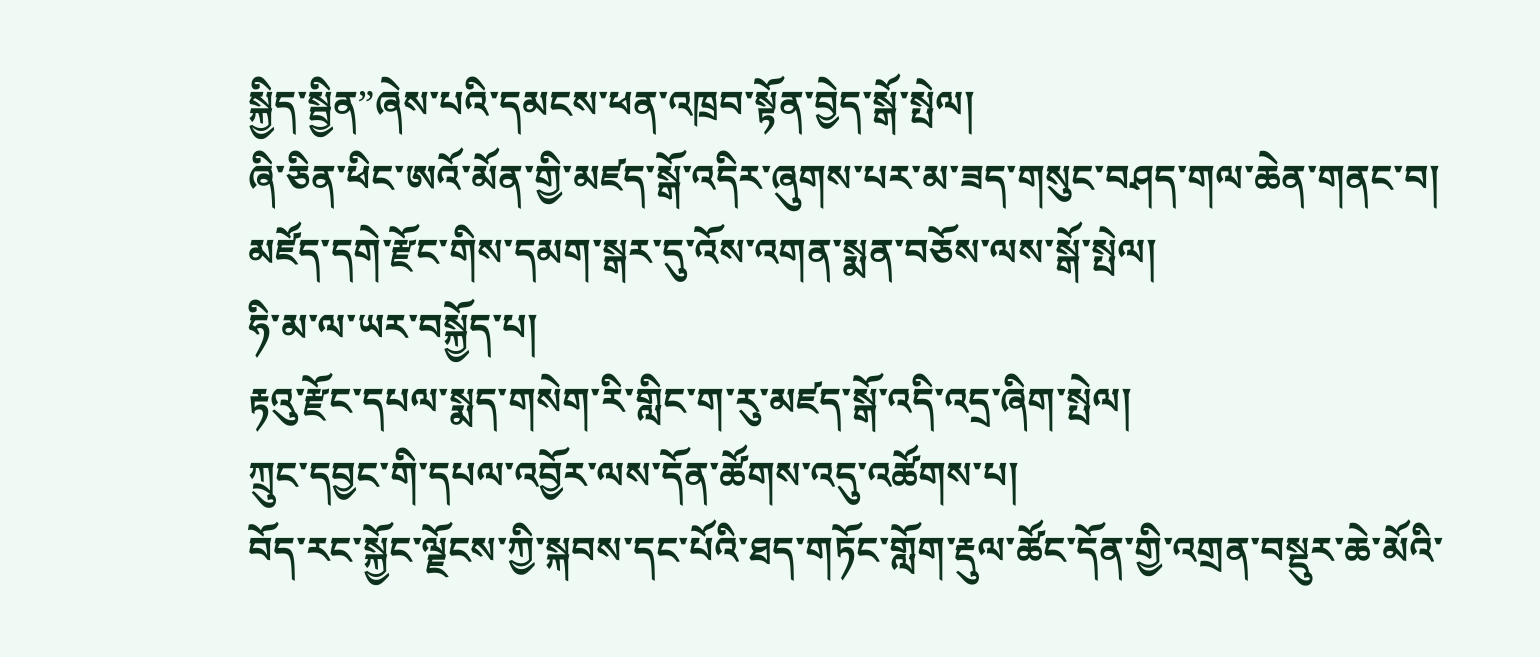སྐྱིད་སྦྱིན”ཞེས་པའི་དམངས་ཕན་འཁྲབ་སྟོན་བྱེད་སྒོ་སྤེལ།
ཞི་ཅིན་ཕིང་ཨའོ་མོན་གྱི་མཛད་སྒོ་འདིར་ཞུགས་པར་མ་ཟད་གསུང་བཤད་གལ་ཆེན་གནང་བ།
མཛོད་དགེ་རྫོང་གིས་དམག་སྒར་དུ་འོས་འགན་སྨན་བཅོས་ལས་སྒོ་སྤེལ།
ཧི་མ་ལ་ཡར་བསྐྱོད་པ།
རྟའུ་རྫོང་དཔལ་སྨད་གསེག་རི་གླིང་ག་རུ་མཛད་སྒོ་འདི་འདྲ་ཞིག་སྤེལ།
ཀྲུང་དབྱང་གི་དཔལ་འབྱོར་ལས་དོན་ཚོགས་འདུ་འཚོགས་པ།
བོད་རང་སྐྱོང་ལྗོངས་ཀྱི་སྐབས་དང་པོའི་ཐད་གཏོང་གློག་རྡུལ་ཚོང་དོན་གྱི་འགྲན་བསྡུར་ཆེ་མོའི་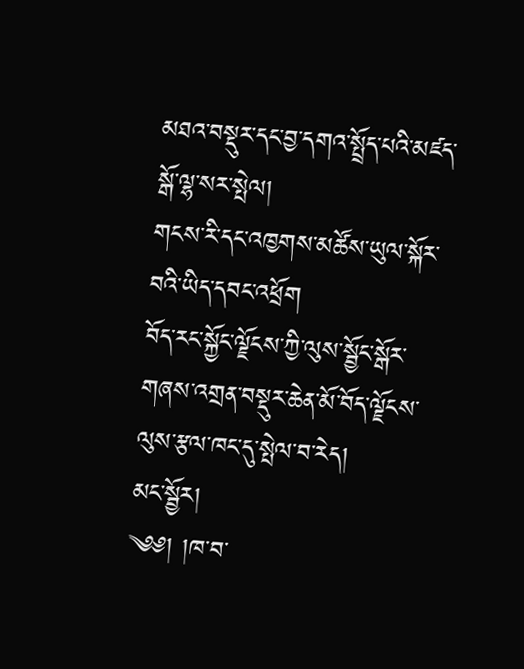མཐའ་བསྡུར་དང་བྱ་དགའ་སྤྲོད་པའི་མཛད་སྒོ་ལྷ་སར་སྤེལ།
གངས་རི་དང་འཁྱགས་མཚོས་ཡུལ་སྐོར་བའི་ཡིད་དབང་འཕྲོག
བོད་རང་སྐྱོང་ལྗོངས་ཀྱི་ལུས་སྦྱོང་སྒོར་གཞས་འགྲན་བསྡུར་ཆེན་མོ་བོད་ལྗོངས་ལུས་རྩལ་ཁང་དུ་སྤེལ་བ་རེད།
མང་སྦྱོར།
༄༅། །ཁ་བ་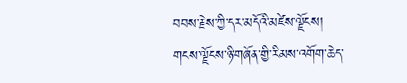བབས་རྗེས་ཀྱི་དར་མདོའི་མཛེས་ལྗོངས།
གངས་ལྗོངས་ཉི་གཞོན་གྱི་རིམས་འགོག་ཆེད་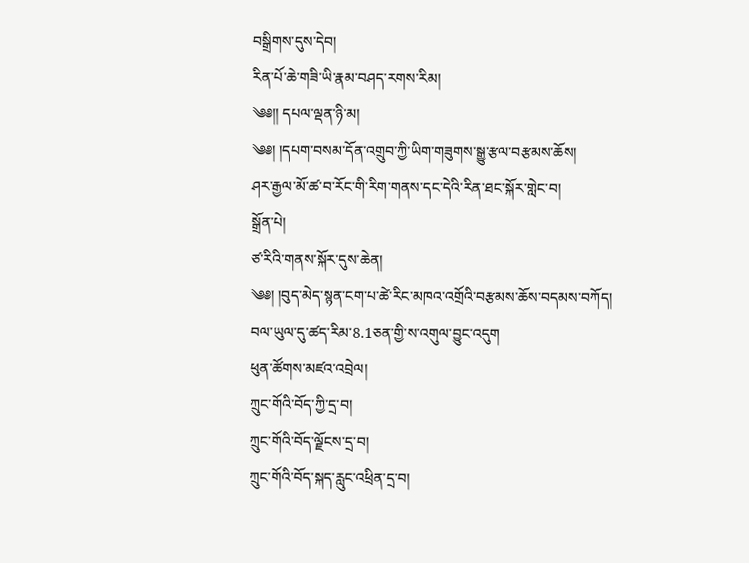བསྒྲིགས་དུས་དེབ།
རིན་པོ་ཆེ་གཟི་ཡི་རྣམ་བཤད་རགས་རིམ།
༄༅།། དཔལ་ལྡན་ཉི་མ།
༄༅། །དཔག་བསམ་དོན་འགྲུབ་ཀྱི་ཡིག་གཟུགས་སྒྱུ་རྩལ་བརྩམས་ཆོས།
ཤར་རྒྱལ་མོ་ཚ་བ་རོང་གི་རིག་གནས་དང་དེའི་རིན་ཐང་སྐོར་གླེང་བ།
སྒྲོན་པེ།
ཙ་རིའི་གནས་སྐོར་དུས་ཆེན།
༄༅། །བུད་མེད་སྙན་ངག་པ་ཚེ་རིང་མཁའ་འགྲོའི་བརྩམས་ཆོས་བདམས་བཀོད།
བལ་ཡུལ་དུ་ཚད་རིམ་8.1ཅན་གྱི་ས་འགུལ་བྱུང་འདུག
ཕུན་ཚོགས་མཛའ་འབྲེལ།
ཀྲུང་གོའི་བོད་ཀྱི་དྲ་བ།
ཀྲུང་གོའི་བོད་ལྗོངས་དྲ་བ།
ཀྲུང་གོའི་བོད་སྐད་རླུང་འཕྲིན་དྲ་བ།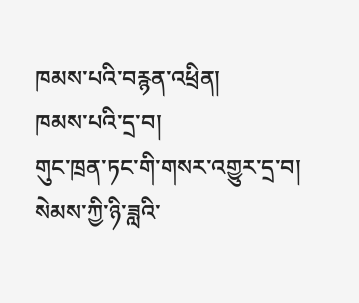ཁམས་པའི་བརྙན་འཕྲིན།
ཁམས་པའི་དྲ་བ།
གུང་ཁྲན་ཏང་གི་གསར་འགྱུར་དྲ་བ།
སེམས་ཀྱི་ཉི་ཟླའི་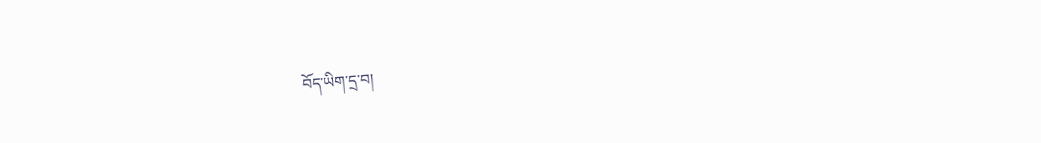བོད་ཡིག་དྲ་བ།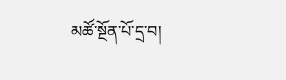མཚོ་སྔོན་པོ་དྲ་བ།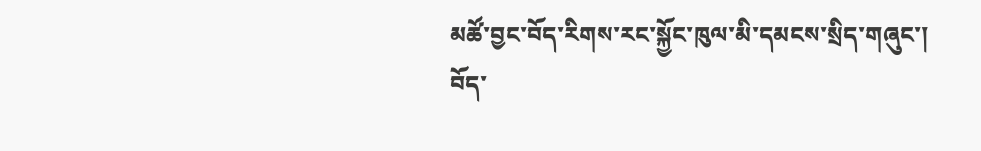མཚོ་བྱང་བོད་རིགས་རང་སྐྱོང་ཁུལ་མི་དམངས་སྲིད་གཞུང་།
བོད་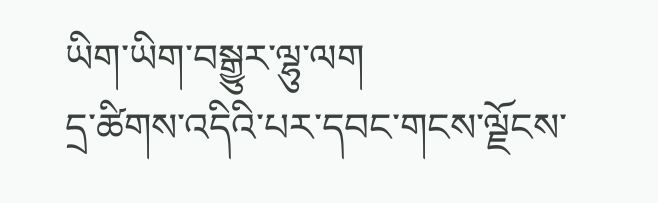ཡིག་ཡིག་བསྒྱུར་ལྷུ་ལག
དྲ་ཚིགས་འདིའི་པར་དབང་གངས་ལྗོངས་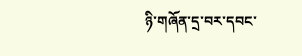ཉི་གཞོན་དྲ་བར་དབང་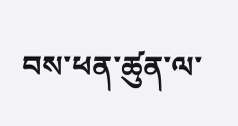བས་ཕན་ཚུན་ལ་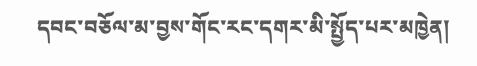དབང་བཅོལ་མ་བྱས་གོང་རང་དགར་མི་སྤྱོད་པར་མཁྱེན།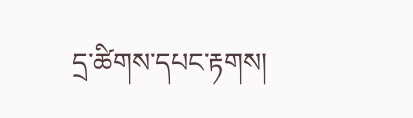དྲ་ཚིགས་དཔང་རྟགས།